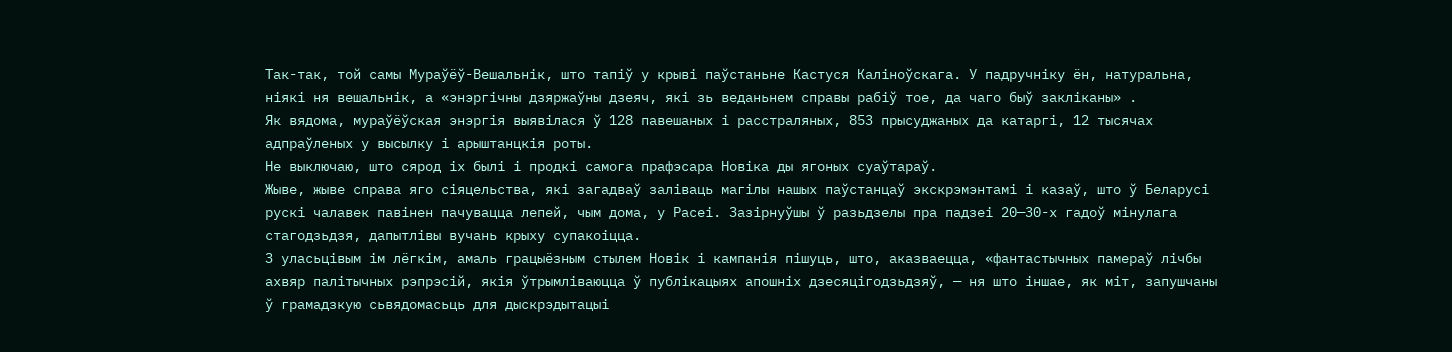Так-так, той самы Мураўёў-Вешальнік, што тапіў у крыві паўстаньне Кастуся Каліноўскага. У падручніку ён, натуральна, ніякі ня вешальнік, а «энэргічны дзяржаўны дзеяч, які зь веданьнем справы рабіў тое, да чаго быў закліканы» .
Як вядома, мураўёўская энэргія выявілася ў 128 павешаных і расстраляных, 853 прысуджаных да катаргі, 12 тысячах адпраўленых у высылку і арыштанцкія роты.
Не выключаю, што сярод іх былі і продкі самога прафэсара Новіка ды ягоных суаўтараў.
Жыве, жыве справа яго сіяцельства, які загадваў заліваць магілы нашых паўстанцаў экскрэмэнтамі і казаў, што ў Беларусі рускі чалавек павінен пачувацца лепей, чым дома, у Расеі. Зазірнуўшы ў разьдзелы пра падзеі 20—30-х гадоў мінулага стагодзьдзя, дапытлівы вучань крыху супакоіцца.
З уласьцівым ім лёгкім, амаль грацыёзным стылем Новік і кампанія пішуць, што, аказваецца, «фантастычных памераў лічбы ахвяр палітычных рэпрэсій, якія ўтрымліваюцца ў публікацыях апошніх дзесяцігодзьдзяў, — ня што іншае, як міт, запушчаны ў грамадзкую сьвядомасьць для дыскрэдытацыі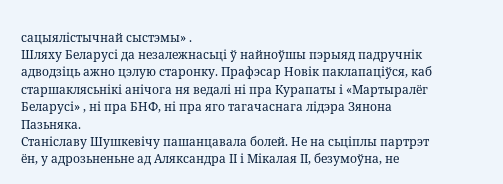сацыялістычнай сыстэмы» .
Шляху Беларусі да незалежнасьці ў найноўшы пэрыяд падручнік адводзіць ажно цэлую старонку. Прафэсар Новік паклапаціўся, каб старшаклясьнікі анічога ня ведалі ні пра Курапаты і «Мартыралёг Беларусі» , ні пра БНФ, ні пра яго тагачаснага лідэра Зянона Пазьняка.
Станіславу Шушкевічу пашанцавала болей. Не на сьціплы партрэт ён, у адрозьненьне ад Аляксандра ІІ і Мікалая ІІ, безумоўна, не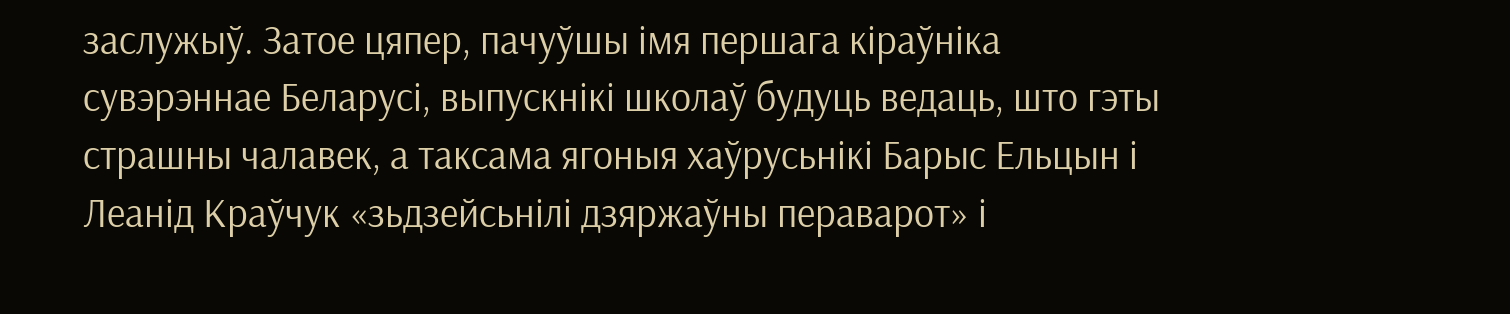заслужыў. Затое цяпер, пачуўшы імя першага кіраўніка сувэрэннае Беларусі, выпускнікі школаў будуць ведаць, што гэты страшны чалавек, а таксама ягоныя хаўрусьнікі Барыс Ельцын і Леанід Краўчук «зьдзейсьнілі дзяржаўны пераварот» і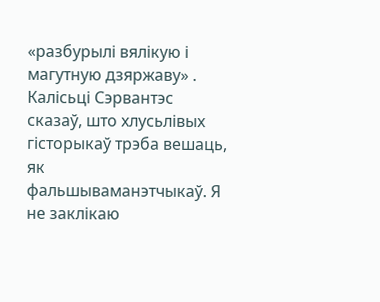«разбурылі вялікую і магутную дзяржаву» .
Калісьці Сэрвантэс сказаў, што хлусьлівых гісторыкаў трэба вешаць, як фальшываманэтчыкаў. Я не заклікаю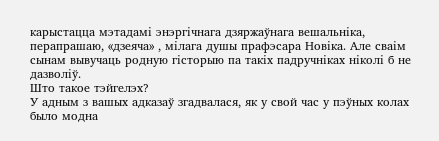карыстацца мэтадамі энэргічнага дзяржаўнага вешальніка, перапрашаю, «дзеяча» , мілага душы прафэсара Новіка. Але сваім сынам вывучаць родную гісторыю па такіх падручніках ніколі б не дазволіў.
Што такое тэйгелэх?
У адным з вашых адказаў згадвалася, як у свой час у пэўных колах было модна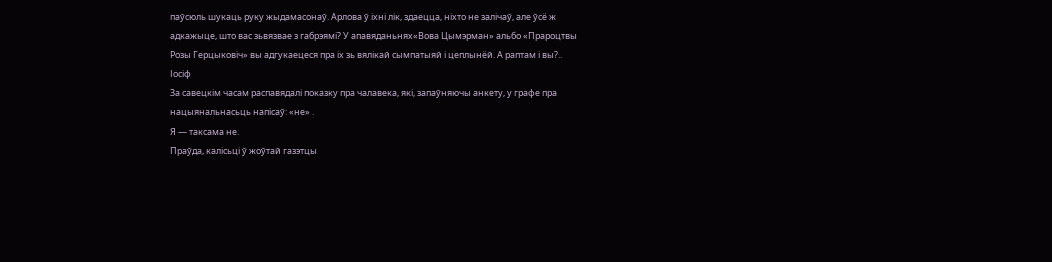паўсюль шукаць руку жыдамасонаў. Арлова ў іхні лік, здаецца, ніхто не залічаў, але ўсё ж адкажыце, што вас зьвязвае з габрэямі? У апавяданьнях«Вова Цымэрман» альбо «Прароцтвы Розы Герцыковіч» вы адгукаецеся пра іх зь вялікай сымпатыяй і цеплынёй. А раптам і вы?..
Іосіф
За савецкім часам распавядалі показку пра чалавека, які, запаўняючы анкету, у графе пра нацыянальнасьць напісаў: «не» .
Я — таксама не.
Праўда, калісьці ў жоўтай газэтцы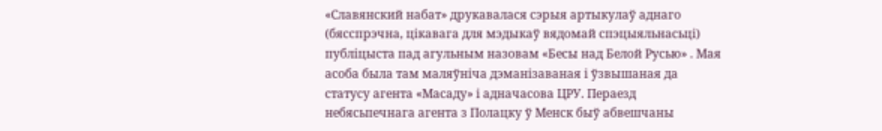«Славянский набат» друкавалася сэрыя артыкулаў аднаго (бясспрэчна, цікавага для мэдыкаў вядомай спэцыяльнасьці) публіцыста пад агульным назовам «Бесы над Белой Русью» . Мая асоба была там маляўніча дэманізаваная і ўзвышаная да статусу агента «Масаду» і адначасова ЦРУ. Пераезд небясьпечнага агента з Полацку ў Менск быў абвешчаны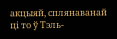акцыяй, сплянаванай ці то ў Тэль-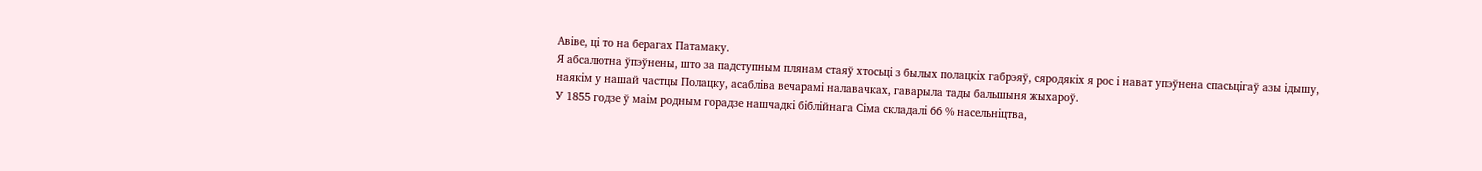Авіве, ці то на берагах Патамаку.
Я абсалютна ўпэўнены, што за падступным плянам стаяў хтосьці з былых полацкіх габрэяў, сяродякіх я рос і нават упэўнена спасьцігаў азы ідышу, наякім у нашай частцы Полацку, асабліва вечарамі налавачках, гаварыла тады бальшыня жыхароў.
У 1855 годзе ў маім родным горадзе нашчадкі біблійнага Сіма складалі 66 % насельніцтва,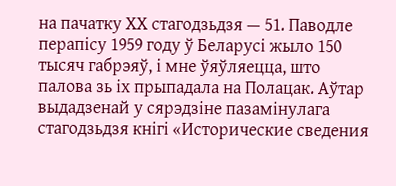на пачатку ХХ стагодзьдзя — 51. Паводле перапісу 1959 году ў Беларусі жыло 150 тысяч габрэяў, і мне ўяўляецца, што палова зь іх прыпадала на Полацак. Аўтар выдадзенай у сярэдзіне пазамінулага стагодзьдзя кнігі «Исторические сведения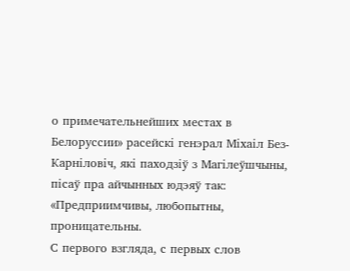о примечательнейших местах в Белоруссии» расейскі генэрал Міхаіл Без-Карніловіч, які паходзіў з Магілеўшчыны, пісаў пра айчынных юдэяў так: «Предприимчивы, любопытны, проницательны.
С первого взгляда, с первых слов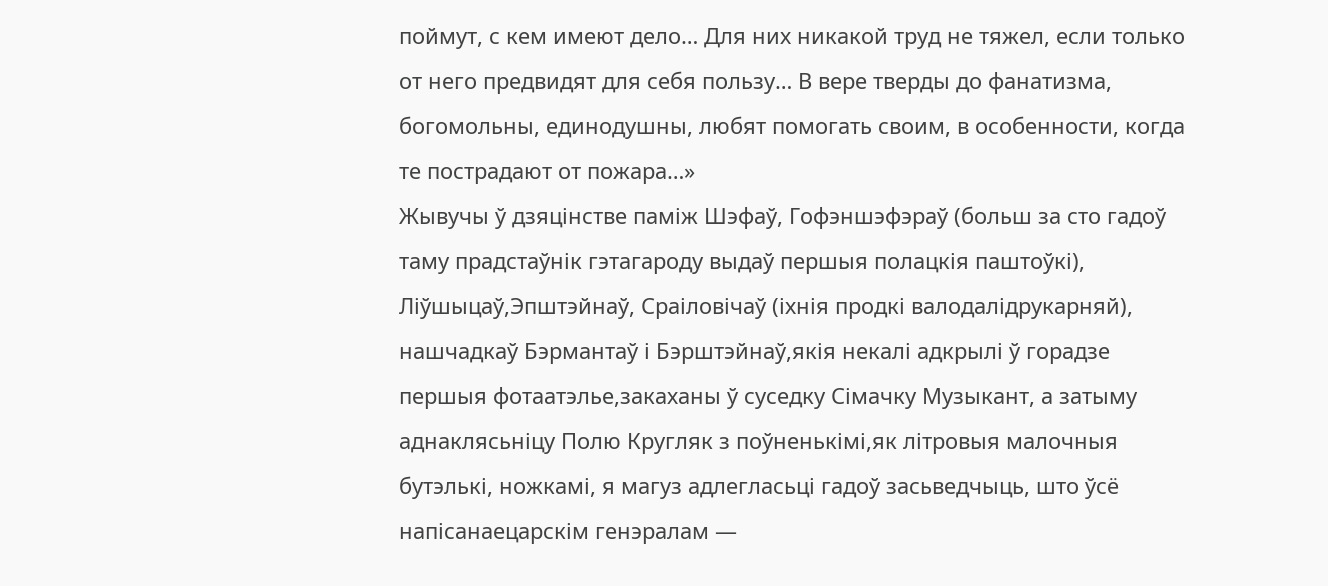поймут, с кем имеют дело… Для них никакой труд не тяжел, если только от него предвидят для себя пользу… В вере тверды до фанатизма, богомольны, единодушны, любят помогать своим, в особенности, когда те пострадают от пожара…»
Жывучы ў дзяцінстве паміж Шэфаў, Гофэншэфэраў (больш за сто гадоў таму прадстаўнік гэтагароду выдаў першыя полацкія паштоўкі), Ліўшыцаў,Эпштэйнаў, Сраіловічаў (іхнія продкі валодалідрукарняй), нашчадкаў Бэрмантаў і Бэрштэйнаў,якія некалі адкрылі ў горадзе першыя фотаатэлье,закаханы ў суседку Сімачку Музыкант, а затыму аднаклясьніцу Полю Кругляк з поўненькімі,як літровыя малочныя бутэлькі, ножкамі, я магуз адлегласьці гадоў засьведчыць, што ўсё напісанаецарскім генэралам —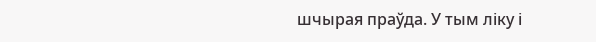шчырая праўда. У тым ліку і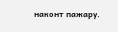наконт пажару.